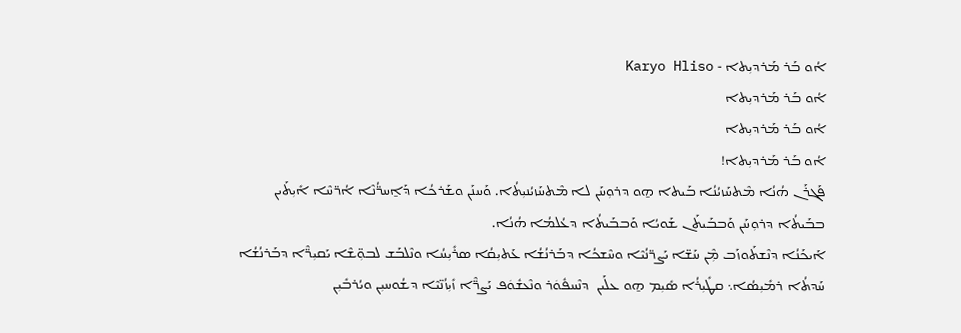ܐܳܘ ܒܰܪ ܡܰܪܕܝܼܬܐ - Karyo Hliso
ܐܳܘ ܒܰܪ ܡܰܪܕܝܼܬܐ
ܐܳܘ ܒܰܪ ܡܰܪܕܝܼܬܐ
ܐܳܘ ܒܰܪ ܡܰܪܕܝܼܬܐ!
ܦܰܓܪܰܢ ܗܳܢܳܐ ܡܶܬܚܰܙܝܳܢܳܐ ܒܰܝܬܐ ܗ̱ܘ ܕܪܘܼܚܰܢ ܠܐ ܡܶܬܚܰܙܝܳܢܝܼܬܳܐ. ܘܰܚܢܰܢ ܘܫܰܪܟܳܐ ܕܰܐ̱ܚܪ̈ܳܢܶܐ ܐܳܪ̈ܚܶܐ ܐܺܝܼܬܰܝܢ ܒܒܰܝܬܳܐ ܕܪܘܼܚܰܢ ܘܰܒܒܰܝܬܰܢ ܫܰܘܝܳܐ ܘܰܒܒܰܝܬܳܐ ܕܥܳܠܡܳܐ ܗܳܢܳܐ.
ܐܰܝܟܰܢܳܐ ܕܢܶܫܬܰܘܙܰܒ ܡܼܶܢ ܚܰܫ̈ܐ ܝܰܨܪ̈ܢܳܝܶܐ ܘܚܶܫܟܳܐ ܕܒܰܪܢܳܫܳܐ ܥܰܬܝܼܩܳܐ ܣܪܺܝܼܚܳܐ ܘܢܶܠܒܰܫ ܠܒܘܼ̈ܫܶܐ ܝܰܩܝܼܪ̈ܶܐ ܕܒܰܪܢܳܫܳܐ ܚܰܕܬܳܐ ܪܡܺܝܼܣܳܐ܆ ܩܛܺܝܼܪܳܐ ܣܺܝܼܡ ܗ̱ܘ ܥܠܰܝܢ  ܕܢܶܚܦܽܘܿܪ ܘܢܶܥܫܽܘܿܦ ܝܰܨܪ̈ܶܐ ܙܺܝܼܙܳܢ̈ܝܶܐ ܕܫܳܘܚܝܼܢ ܘܝܳܪܒܺܝܼܢ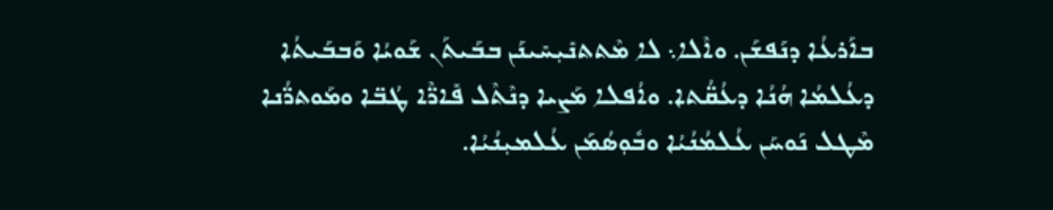ܒܐܰܪܥܳܐ ܕܢܰܦܫܰܢ. ܘܐܶܠܐ܆ ܠܐ ܡܶܬܬܢܺܝܼܚܺܝܢܰܢ ܒܒܰܝܬܰܢ ܫܰܘܝܳܐ ܘܰܒܒܰܝܬܳܐ ܕܥܳܠܡܳܐ ܗܳܢܳܐ ܕܥܳܩ̈ܳܬܐ. ܘܐܳܦܠܐ ܡܰܨܝܐ ܕܢܶܬܶܠ ܦܺܐܪ̈ܶܐ ܛܳܒ̈ܐ ܘܡܰܘܬܪ̈ܳܢܐ ܡܶܛܠ ܢܰܘܚܰܢ ܥܳܠܡܳܢܳܝܳܐ ܘܒܽܘܼܣܳܡܰܢ ܥܳܠܡܝܼܢܳܝܳܐ.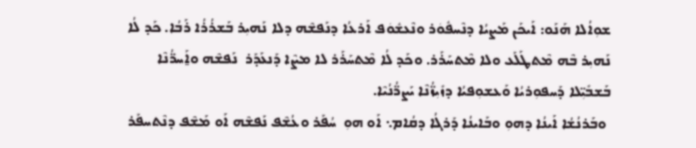ܫܘܼܐܳܠܐ ܗܰܢܰܘ: ܐܰܝܟܰܢ ܡܰܨܝܳܐ ܕܢܶܚܦܽܘܿܪ ܘܢܶܥܫܽܘܿܦ ܐܰܪܥܳܐ ܕܢܰܦܫܶܗ ܕܠܐ ܢܰܗܝܼܪ ܒܰܫܪܳܪܳܐ ܪܰܒܳܐ. ܟܰܕ ܠܳܐ ܢܰܗܝܼܪ ܒܶܗ ܡܶܬܛܰܠܰܥ ܘܠܐ ܡܶܬܚܰܪܰܪ. ܘܟܰܕ ܠܳܐ ܡܶܬܚܰܪܰܪ ܠܐ ܡܨܶܐ ܕܰܢܥܰܕܰܪ  ܢܰܦܫܶܗ ܘܐ̱ܰܚܪ̈ܳܢܶܐ ܒܰܫܒܺܝܼ̈ܠܐ ܕܰܚܦܘܼܪܝܳܐ ܘܰܥܫܘܼܦܝܳܐ ܕܙܺܝܼܙ̈ܳܢܶܐ ܝܰܨܪ̈ܳܢܳܝܶܐ.
 ܘܒܰܪܢܳܫܳܐ ܐܰܝܢܳܐ ܕܗܘܼ ܘܒܰܐܝܢܳܐ ܕܰܪܓܳܐ ܕܩܳܐܡ܆ ܐܰܘ ܗܘܼ  ܚܳܦܰܪ ܘܥܳܫܶܦ ܢܰܦܫܶܗ ܐܰܘ ܡܰܫܶܦ ܕܢܶܬܚܦܰܪ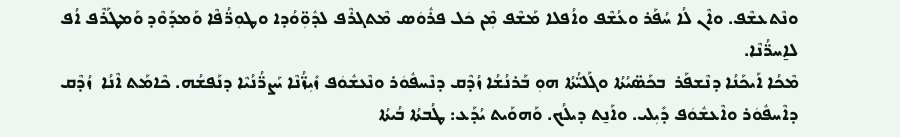ܘܢܶܬܥܫܶܦ. ܘܐܶܢ ܠܳܐ ܚܳܦܰܪ ܘܥܳܫܶܦ ܘܐܳܦܠܐ ܡܰܫܶܦ ܡܼܶܢ ܟܿܠ ܦܪܽܘܿܣ ܡܶܬܓܪܶܦ ܠܕܽܘܼ̈ܘܳܕܐ ܘܛܘܼܪ̈ܳܦܶܐ ܘܰܡܕܰܘܶܕ ܘܰܡܛܰܪܶܦ ܐܳܦ ܠܐ̱ܚܪ̈ܳܢܶܐ.
ܡܶܟܳܐ ܐܰܝܟܰܢܳܐ ܕܢܶܫܦܰܪ  ܒܟܰܣ̈ܝܳܬܳܐ ܘܓܰܠܝ̈ܳܬܳܐ ܗܘܼ ܒܰܪܢܳܫܳܐ ܙܳܕܶܩ ܕܢܶܚܦܽܘܿܪ ܘܢܶܥܫܽܘܿܦ ܙܺܝܼܙ̈ܳܢܶܐ ܝܰܨܪ̈ܳܢܳܝܶܐ ܕܢܰܦܫܳܗ. ܟܶܐܡܰܬ ܐܶܢܳܐ  ܙܳܕܶܩ ܕܐܶܚܦܽܘܿܪ ܘܐܶܥܫܽܘܿܦ ܕܺܝܼܠܝ. ܘܐܰܢ̱ܬ ܕܝܠܳܟ. ܘܰܗܘܰܝܬ ܝܳܕܰܥ: ܛܳܒܬܳܐ ܒܳܝܬܳܐ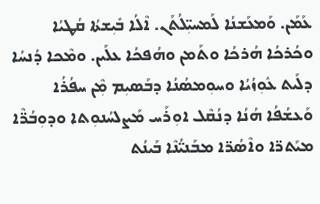ܥܰܡܰܢ. ܘܰܡܥܰܫܢܳܐ ܠܰܡܚܝܼ̈ܠܳܬܰܢ. ܐܶܠܳܐ ܒܺܝܼܫܬܳܐ ܩܳܛܝܳܐ ܘܟܳܪܟܳܐ ܗܳܪܟܳܐ ܘܬܰܡܢ ܘܗܳܦܟܳܐ ܥܠܰܝܢ. ܘܡܶܟܐ ܕܳܢܚܳܐ ܕܠܰܝܬ ܥܽܘܼܙܳܝܳܐ ܘܚܘܼܡܣܳܢܳܐ ܕܒܰܣܝܼܡ ܡܼܶܢ ܚܦܳܪܳܐ ܘܰܥܫܳܦܳܐ ܗܳܢܳܐ ܕܢܳܩܶܠ ܐܘܼܪܰܚ ܡܰܨܠܚܳܢܘܼܬܐ ܘܕܘܼܒܳܪ̈ܶܐ ܡܝܰܬܪ̈ܐ ܘܐܶܣܳܪ̈ܐ ܡܒܰܢܝ̈ܳܢܶܐ ܒܰܝܢܳܬ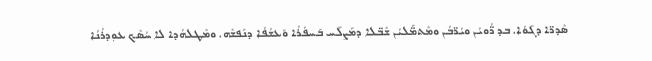ܣܶܕܪ̈ܐ ܕܓܰܘܳܐ. ܒܕ ܪ̈ܳܘܝܳܢ ܘܝܳܪ̈ܒܳܢ ܘܡܶܬܡ̈ܰܠܝܳܢ ܫܶܒ̈ܠܐ ܕܡܰܨܠܰܚ ܒܰܚܦܳܪܳܐ ܘܰܥܫܳܦܳܐ ܕܢܰܦܫܶܗ. ܘܡܶܛܠܗܳܕܐ ܠܐ ܚܳܣܶܟ ܥܘܼܕܪܳܢܳܐ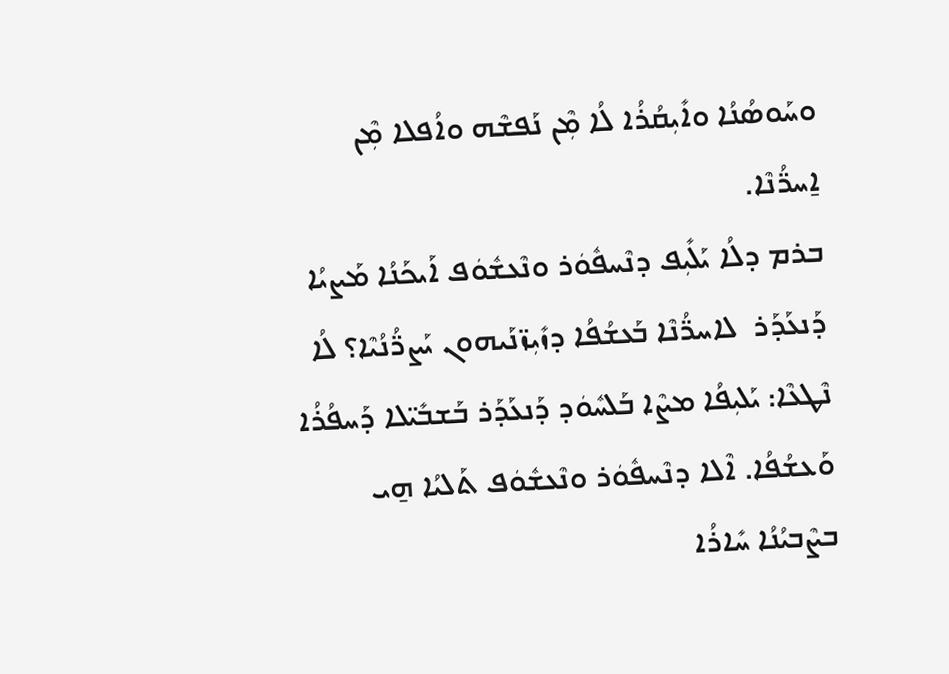ܘܚܰܘܣܳܢܳܐ ܘܐܺܝܼܩܳܪܳܐ ܠܳܐ ܡܼܶܢ ܢܰܦܫܶܗ ܘܐܳܦܠܐ ܡܼܶܢ ܐ̱ܚܪ̈ܳܢܶܐ.
ܒܪܡ ܕܠܳܐ ܝܰܠܺܝܼܦ ܕܢܶܚܦܽܘܿܪ ܘܢܶܥܫܽܘܿܦ ܐܰܝܟܰܢܳܐ ܡܰܨܝܳܐ ܕܰܢܥܰܕܰܪ  ܠܐܚܪ̈ܳܢܶܐ ܒܰܥܫܳܦܳܐ ܕܙܺܝܼܙ̈ܢܰܝܗܘܢ ܝܰܨܪ̈ܳܢܳܝܶܐ؟ ܠܳܐ ܢܶܛܥܶܐ: ܝܰܠܝܼܦܳܐ ܡܨܶܐ ܒܰܠܚܽܘܿܕ ܕܰܢܥܰܕܰܪ ܒܰܫܒܺܝ̈ܠܐ ܕܰܚܦܳܪܳܐ ܘܰܥܫܳܦܳܐ. ܐܶܠܐ ܕܢܶܚܦܽܘܿܪ ܘܢܶܥܫܽܘܿܦ ܬܰܠܝܳܐ ܗ̱ܝ ܒܨܶܒܝܳܢܳܐ ܚܺܐܪܳܐ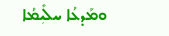ܘܡܰܕܥܳܐ ܚܠܺܝܼܡܳܐ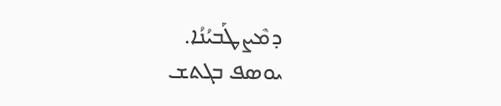ܕܡܶܨܛܰܒܝܳܢܳܐ.
ܝܘܣܦ ܒܓܬܫ